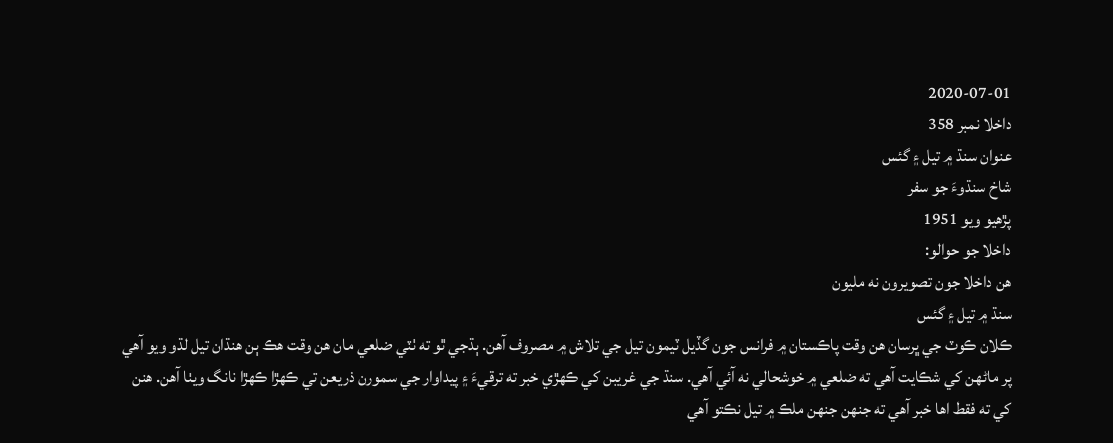2020-07-01
داخلا نمبر 358
عنوان سنڌ ۾ تيل ۽ گئس
شاخ سنڌوءَ جو سفر
پڙهيو ويو 1951
داخلا جو حوالو:
هن داخلا جون تصويرون نه مليون
سنڌ ۾ تيل ۽ گئس
ڪلان ڪوٽ جي ڀرسان هن وقت پاڪستان ۾ فرانس جون گڏيل ٽيمون تيل جي تلاش ۾ مصروف آهن. ٻڌجي ٿو ته ٺٽي ضلعي مان هن وقت هڪ ٻن هنڌان تيل لڌو ويو آهي پر ماڻهن کي شڪايت آهي ته ضلعي ۾ خوشحالي نه آئي آهي. سنڌ جي غريبن کي ڪهڙي خبر ته ترقيءَ ۽ پيداوار جي سمورن ذريعن تي ڪهڙا ڪهڙا نانگ ويٺا آهن. هنن کي ته فقط اها خبر آهي ته جنهن جنهن ملڪ ۾ تيل نڪتو آهي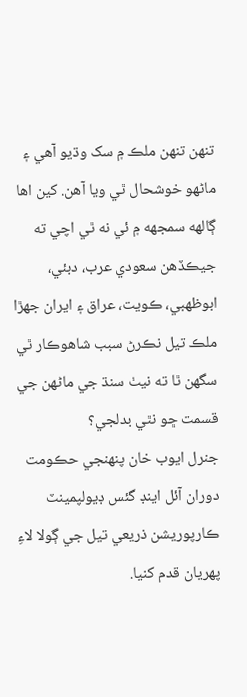تنهن تنهن ملڪ ۾ سک وڌيو آهي ۽ ماڻهو خوشحال ٿي ويا آهن. کين اها ڳالهه سمجهه ۾ ئي نه ٿي اچي ته جيڪڏهن سعودي عرب، دبئي، ابوظهبي، ڪويت، عراق ۽ ايران جهڙا ملڪ تيل نڪرڻ سبب شاهوڪار ٿي سگهن ٿا ته نيٺ سنڌ جي ماڻهن جي قسمت ڇو نٿي بدلجي؟
جنرل ايوب خان پنهنجي حڪومت دوران آئل اينڊ گئس ڊيولپمينٽ ڪارپوريشن ذريعي تيل جي ڳولا لاءِ پهريان قدم کنيا.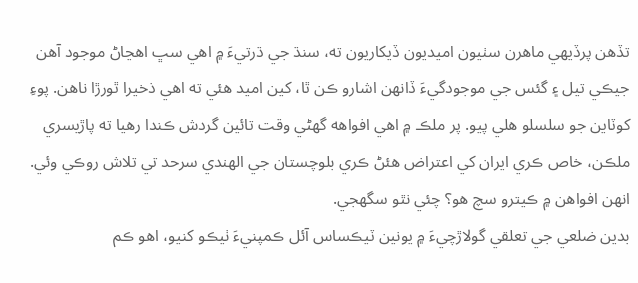تڏهن پرڏيهي ماهرن سٺيون اميديون ڏيکاريون ته، سنڌ جي ڌرتيءَ ۾ اهي سڀ اهڃاڻ موجود آهن جيڪي تيل ۽ گئس جي موجودگيءَ ڏانهن اشارو ڪن ٿا، کين اميد هئي ته اهي ذخيرا ٿورڙا ناهن. پوءِ کوٽاين جو سلسلو هلي پيو. پر ملڪ ۾ اهي افواهه گهڻي وقت تائين گردش ڪندا رهيا ته پاڙيسري ملڪن، خاص ڪري ايران کي اعتراض هئڻ ڪري بلوچستان جي الهندي سرحد تي تلاش روڪي وئي. انهن افواهن ۾ ڪيترو سچ هو؟ چئي نٿو سگهجي.
بدين ضلعي جي تعلقي گولاڙچيءَ ۾ يونين ٽيڪساس آئل ڪمپنيءَ ٺيڪو کنيو، اهو ڪم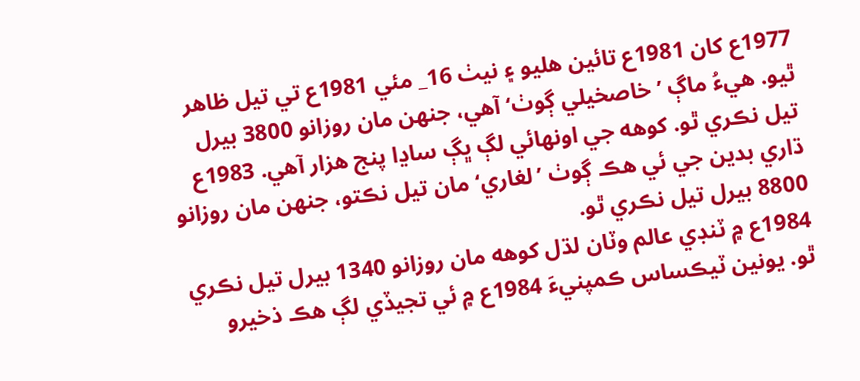1977ع کان 1981ع تائين هليو ۽ نيٺ 16_ مئي 1981ع تي تيل ظاهر ٿيو. هيءُ ماڳ ’خاصخيلي ڳوٺ‘ آهي، جنهن مان روزانو 3800 بيرل تيل نڪري ٿو. کوهه جي اونهائي لڳ ڀڳ ساڍا پنج هزار آهي. 1983ع ڌاري بدين جي ئي هڪ ڳوٺ ’لغاري‘ مان تيل نڪتو، جنهن مان روزانو 8800 بيرل تيل نڪري ٿو.
1984ع ۾ ٽنڊي عالم وٽان لڌل کوهه مان روزانو 1340 بيرل تيل نڪري ٿو. يونين ٽيڪساس ڪمپنيءَ 1984ع ۾ ئي تجيڏي لڳ هڪ ذخيرو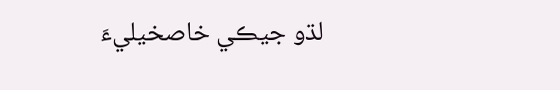لڌو جيڪي خاصخيليءَ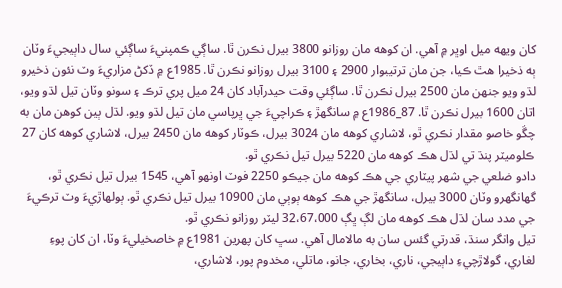کان ويهه ميل اوڀر ۾ آهي. ان کوهه مان روزانو 3800 بيرل نڪرن ٿا. ساڳي ڪمپنيءَ ساڳئي سال داٻيجيءَ وٽان ٻه ذخيرا هٿ ڪيا، جن مان ترتيبوار 2900 ۽ 3100 بيرل روزانو نڪرن ٿا. 1985ع ۾ ڏکڻ مزاريءَ وٽ نئون ذخيرو لڌو ويو جنهن مان 2500 بيرل نڪرن ٿا. ساڳئي وقت حيدرآباد کان 24 ميل پري ترڪ ۽ سونو وٽان تيل لڌو ويو، اتان 1600 بيرل نڪرن ٿا. 87_1986ع ۾ سانگهڙ ۽ ڪراچيءَ جي ڀرپاسي مان تيل لڌو ويو. لڌل ٻين کوهن مان به چڱو خاصو مقدار نڪري ٿو، لاشاري کوهه مان 3024 بيرل، ڪوٽار کوهه مان 2450 بيرل، لاشاري کوهه کان 27 ڪلوميٽر پنڌ تي لڌل هڪ کوهه مان 5220 بيرل تيل نڪري ٿو.
دادو ضلعي جي شهر پيٽاري جي هڪ کوهه مان جيڪو 2250 فوٽ اونهو آهي، 1545 بيرل تيل نڪري ٿو، گهانگهرو وٽان 3000 بيرل، سانگهڙ جي هڪ کوهه ٻوٻي مان 10900 بيرل تيل نڪري ٿو. ٻولهاڙيءَ وٽ ترڪيءَ جي مدد سان لڌل هڪ کوهه مان لڳ ڀڳ 32،67،000 ليٽر روزانو نڪري ٿو.
تيل وانگر سنڌ، قدرتي گئس سان به مالامال آهي. سڀ کان پهرين 1981ع ۾ خاصخيليءَ وٽا، ان کان پوءِ لغاري، گولاڙچيءِ داٻيجي، ناري، بخاري، جانو، ماتلي، مخدوم پور، لاشاري،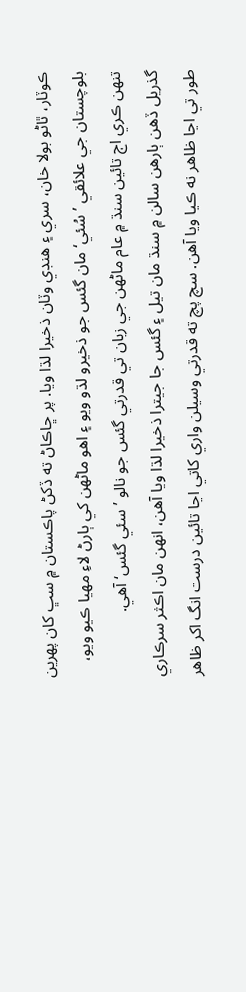ڪوٽار، ٿاڻو بولا خان، سري ۽ هنڊي وٽان ذخيرا لڌا ويا. پر ڇاڪاڻ ته ڏکڻ پاڪستان ۾ سڀ کان پهرين بلوچستان جي علائقي ’سُئي‘ مان گئس جو ذخيرو لڌو ويو ۽ اهو ماڻهن کي ٻارڻ لاءِ مهيا ڪيو ويو، تنهن ڪري اڄ تائين سنڌ ۾ عام ماڻهن جي زبان تي قدرتي گئس جو نالو ’سئي گئس‘ آهي.
گذريل ڏهن ٻارهن سالن ۾ سنڌ مان تيل ۽ گئس جا جيترا ذخيرا لڌا ويا آهن، انهن مان اڪثر سرڪاري طور تي اڃا ظاهر نه ڪيا ويا آهن. سچ پچ ته قدرتي وسيلن واري کاتي اڃا تائين درست انگ اکر ظاهر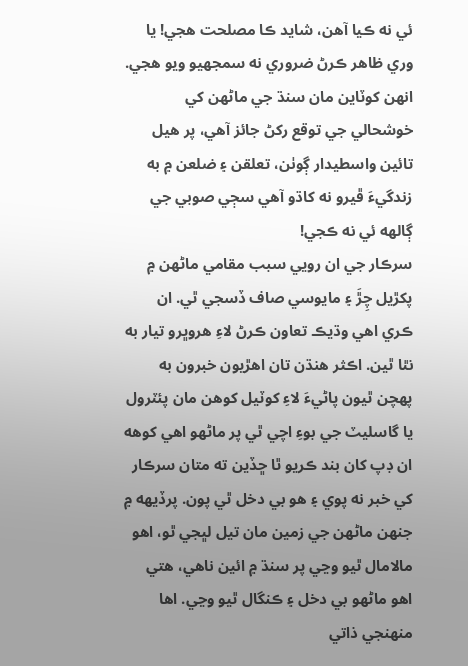ئي نه ڪيا آهن، شايد ڪا مصلحت هجي! يا وري ظاهر ڪرڻ ضروري نه سمجهيو ويو هجي. انهن کوٽاين مان سنڌ جي ماڻهن کي خوشحالي جي توقع رکڻ جائز آهي، پر هيل تائين واسطيدار ڳوٺن، تعلقن ۽ ضلعن ۾ به زندگيءَ ڦيرو نه کاڌو آهي سڄي صوبي جي ڳالهه ئي نه ڪجي!
سرڪار جي ان رويي سبب مقامي ماڻهن ۾ پکڙيل چِڙَ ۽ مايوسي صاف ڏسجي ٿي. ان ڪري اهي وڌيڪ تعاون ڪرڻ لاءِ هروڀرو تيار به نٿا ٿين. اڪثر هنڌن تان اهڙيون خبرون به پهچن ٿيون پاڻيءَ لاءِ کوٽيل کوهن مان پئٽرول يا گاسليٽ جي بوءِ اچي ٿي پر ماڻهو اهي کوهه ان ڊپ کان بند ڪريو ٿا ڇڏين ته متان سرڪار کي خبر نه پوي ۽ هو بي دخل ٿي پون. پرڏيهه ۾ جنهن ماڻهن جي زمين مان تيل لڀجي ٿو، اهو مالامال ٿيو وڃي پر سنڌ ۾ ائين ناهي، هتي اهو ماڻهو بي دخل ۽ ڪنگال ٿيو وڃي. اها منهنجي ذاتي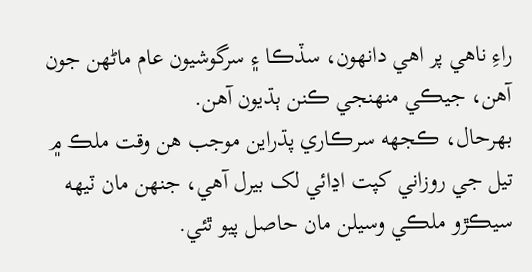راءِ ناهي پر اهي دانهون، سڏڪا ۽ سرگوشيون عام ماڻهن جون آهن، جيڪي منهنجي ڪنن ٻڌيون آهن.
بهرحال، ڪجهه سرڪاري پڌراين موجب هن وقت ملڪ ۾ تيل جي روزاني کپت اڍائي لک بيرل آهي، جنهن مان ٽيهه سيڪڙو ملڪي وسيلن مان حاصل پيو ٿئي.